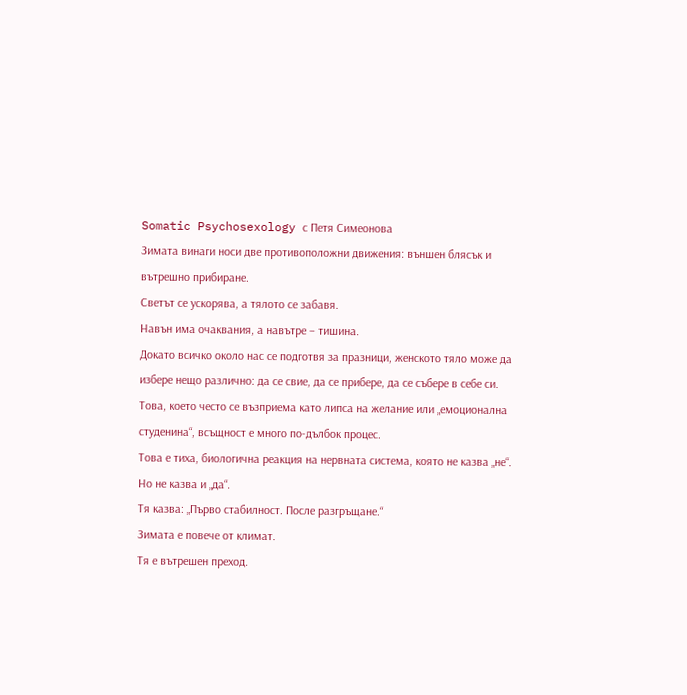Somatic Psychosexology с Петя Симеонова
Зимата винаги носи две противоположни движения: външен блясък и вътрешно прибиране.
Светът се ускорява, а тялото се забавя.
Навън има очаквания, а навътре – тишина.
Докато всичко около нас се подготвя за празници, женското тяло може да избере нещо различно: да се свие, да се прибере, да се събере в себе си.
Това, което често се възприема като липса на желание или „емоционална студенина“, всъщност е много по-дълбок процес.
Това е тиха, биологична реакция на нервната система, която не казва „не“.
Но не казва и „да“.
Тя казва: „Първо стабилност. После разгръщане.“
Зимата е повече от климат.
Тя е вътрешен преход.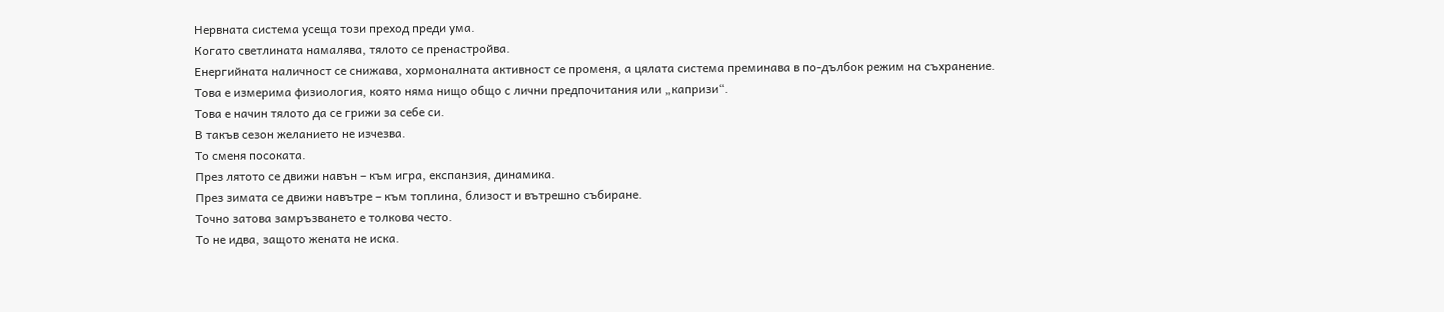Нервната система усеща този преход преди ума.
Когато светлината намалява, тялото се пренастройва.
Енергийната наличност се снижава, хормоналната активност се променя, а цялата система преминава в по-дълбок режим на съхранение.
Това е измерима физиология, която няма нищо общо с лични предпочитания или „капризи“.
Това е начин тялото да се грижи за себе си.
В такъв сезон желанието не изчезва.
То сменя посоката.
През лятото се движи навън – към игра, експанзия, динамика.
През зимата се движи навътре – към топлина, близост и вътрешно събиране.
Точно затова замръзването е толкова често.
То не идва, защото жената не иска.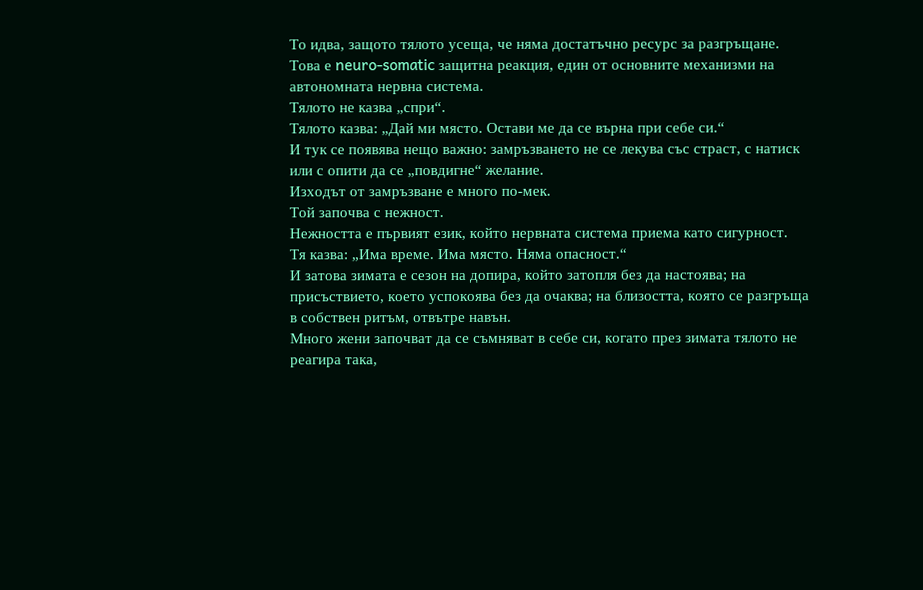То идва, защото тялото усеща, че няма достатъчно ресурс за разгръщане.
Това е neuro-somatic защитна реакция, един от основните механизми на автономната нервна система.
Тялото не казва „спри“.
Тялото казва: „Дай ми място. Остави ме да се върна при себе си.“
И тук се появява нещо важно: замръзването не се лекува със страст, с натиск или с опити да се „повдигне“ желание.
Изходът от замръзване е много по-мек.
Той започва с нежност.
Нежността е първият език, който нервната система приема като сигурност.
Тя казва: „Има време. Има място. Няма опасност.“
И затова зимата е сезон на допира, който затопля без да настоява; на присъствието, което успокоява без да очаква; на близостта, която се разгръща в собствен ритъм, отвътре навън.
Много жени започват да се съмняват в себе си, когато през зимата тялото не реагира така,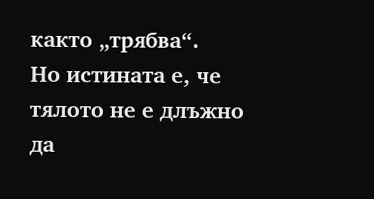както „трябва“.
Но истината е, че тялото не е длъжно да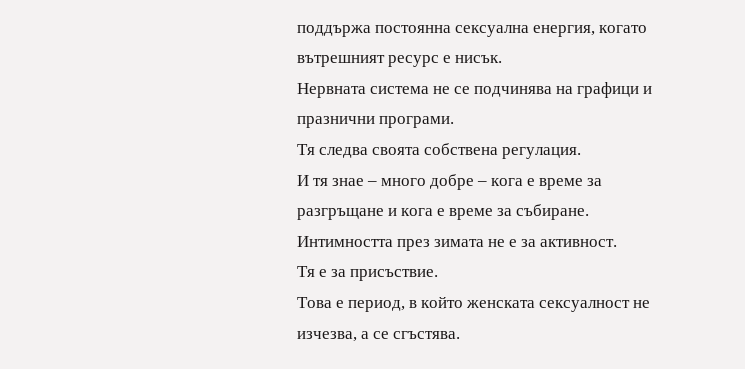поддържа постоянна сексуална енергия, когато вътрешният ресурс е нисък.
Нервната система не се подчинява на графици и празнични програми.
Тя следва своята собствена регулация.
И тя знае – много добре – кога е време за разгръщане и кога е време за събиране.
Интимността през зимата не е за активност.
Тя е за присъствие.
Това е период, в който женската сексуалност не изчезва, а се сгъстява.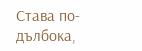Става по-дълбока,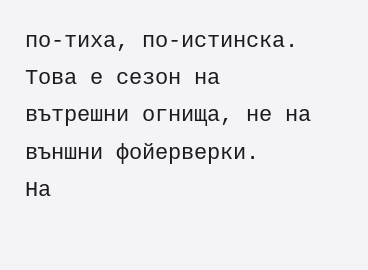по-тиха, по-истинска.
Това е сезон на вътрешни огнища, не на външни фойерверки.
На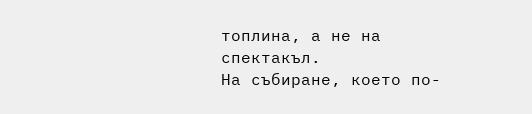топлина, а не на спектакъл.
На събиране, което по-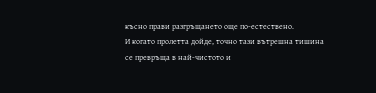късно прави разгръщането още по-естествено.
И когато пролетта дойде, точно тази вътрешна тишина се превръща в най-чистото и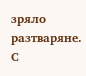зряло разтваряне.
С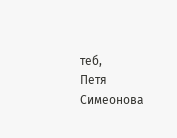теб,
Петя Симеонова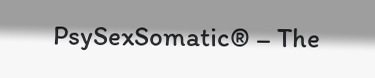PsySexSomatic® – The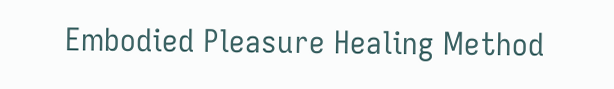Embodied Pleasure Healing Method